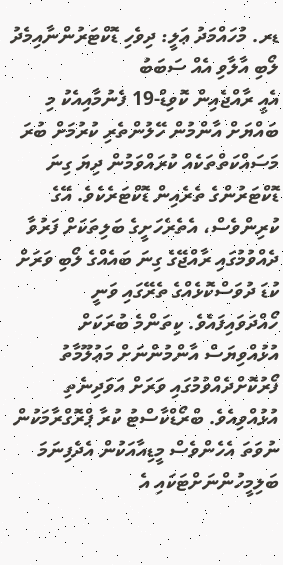ޑރ. މުހައްމަދު ޢަލީ: ދިވެހި ޑޮކްޓަރުންނާއިމެދު ލޯބި އާލާވި އެއް ސަބަބު
އެއީ ރާއްޖެއިން ކޮވިޑް-19 ފެނުމާއިއެކު މި ބައްޔަށް އާންމުން ހޭލުންތެރި ކުރުމަށް ބުރަ މަސައްކަތްތަކެއް ކުރައްވަމުން ދިޔަ ގިނަ ޑޮކްޓަރުންގެ ތެރެއިން ޑޮކްޓަރެކެވެ. އޭގެ ކުރިންވެސް، އެތެރެހަށީގެ ބަލިތަކަށް ފަރުވާ ދެއްވުމުގައި ރާއްޖޭގެ ގިނަ ބައެއްގެ ލޯބި ވަރަށް ކުޑަ ދުވަސްކޮޅެއްގެ ތެރޭގައި ވަނީ ހޯއްދަވައިފައެވެ. ކިތަންމެ ބުރަކަށް އުޅުއްވިޔަސް އާންމުންނަށް މަޢުލޫމާތު ފޯރުކޮށްދެއްވުމުގައި ވަރަށް އަވަދިނެތި އުޅުއްވިއެވެ. ބްރޯޑްކާސްޓު ކުރާ ޕްރޮގްރާމަކުން ނުވަތަ އެހެންވެސް މީޑިއާއަކުން އެދެފިނަމަ ބަލިމީހުންނަށްޓަކައި އެ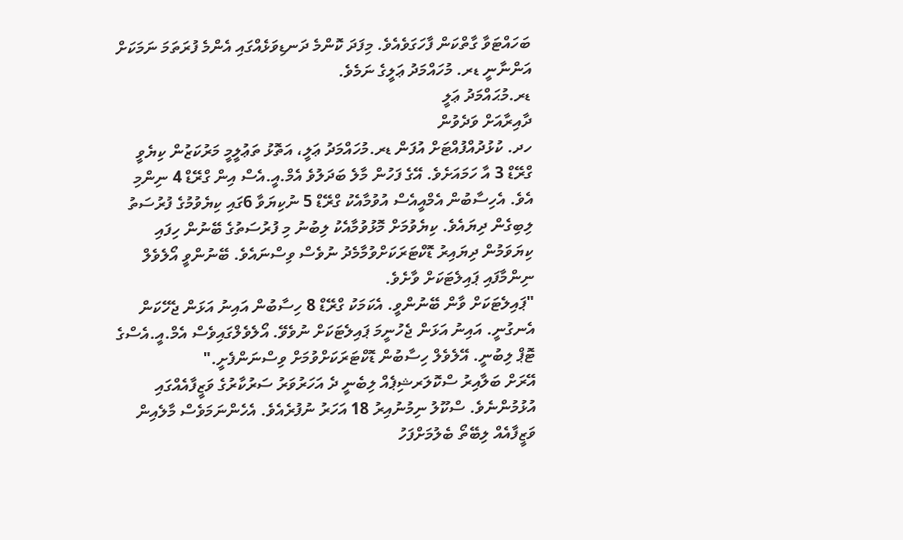ބަހައްޓަވާ ގާތްކަން ފާހަގަވެއެވެ. މިފަދަ ކޮންމެ ދަނޑިވަޅެއްގައި އެންމެ ފުރަތަމަ ނަމަކަށް އަންނާނީ ޑރ. މުހައްމަދު ޢަލީގެ ނަމެވެ.
ޑރ.މުޙައްމަދު ޢަލީ
ދާއިރާއަށް ވަދެވުން
ހދ. ކުޅުދުއްފުއްޓަށް އުފަން ޑރ.މުހައްމަދު ޢަލީ، އަތޮޅު ތަޢުލީމީ މަރުކަޒުން ކިޔެވީ ގްރޭޑް 3 އާ ހަމައަށެވެ. އޭގެ ފަހުން މާލެ ބަދަލުވެ އެމް.އީ.އެސް އިން ގްރޭޑް 4 ނިންމި އެވެ. އެހިސާބުން އެމްއީއެސް އުވުމާއެކު ގްރޭޑް 5 ނުކިޔަވާ 6ގައި ކިޔެވުމުގެ ފުރުސަތު ލިބިގެން ދިޔައެވެ. ކިޔެވުމަށް މޮޅުވުމާއެކު ލިބުނު މި ފުރުސަތުގެ ބޭނުން ހިފައި ކިޔަވަމުން ދިޔައިރު ޑޮކްޓަރަކަށްވުމާމެދު ނުވެސް ވިސްނައެވެ. ބޭނުންވީ އޯލެވެލް ނިންމާފައި ޕައިލެޓަކަށް ވާށެވެ.
"ޕައިލެޓަކަށް ވާން ބޭނުންވީ. އެކަމަކު ގްރޭޑް 8 ހިސާބުން އައިނު އަޅަން ޖެހޭކަން އެނގުނީ. އައިނު އަޅަން ޖެހުނީމަ ޕައިލެޓަކަށް ނުވެވޭ. އޯލެވެލްގައިވެސް އެމް.އީ.އެސްގެ ޓޮޕް ލިބުނީ. އޭލެވެލް ހިސާބުން ޑޮކްޓަރަކަށްވުމަށް ވިސްނަންފެށީ."
އޭރަށް ބަލާއިރު ސްކޮލަރޝިޕެއް ލިބެނީ ދެ އަހަރުވަރު ސަރުކާރުގެ ވަޒީފާއެއްގައި އުޅުމުންނެވެ. ސްކޫލު ނިމުނުއިރު 18 އަހަރު ނުފުރެއެވެ. އެހެންނަމަވެސް މާލެއިން ވަޒީފާއެއް ލިބޭތޯ ބެލުމަށްފަހު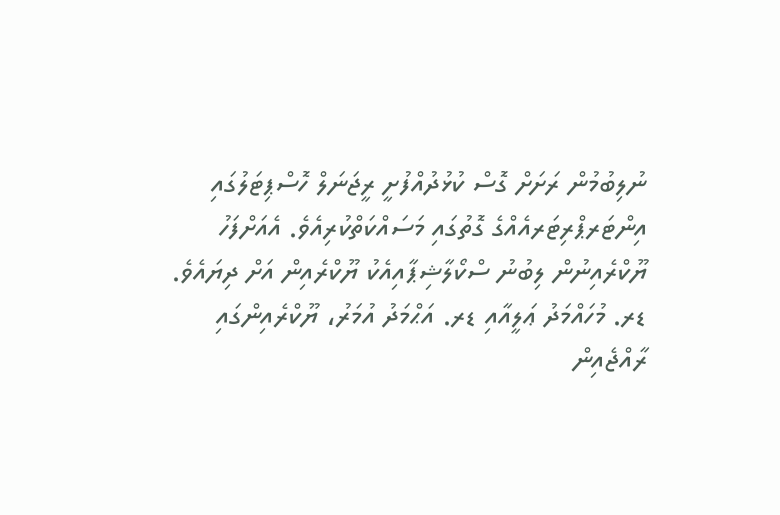ނުލިބުމުން ރަށަށް ގޮސް ކުޅުދުއްފުށީ ރީޖަނަލް ހޮސްޕިޓަލުގައި   އިންޓަރޕްރިޓަރއެއްގެ ގޮތުގައި މަސައްކަތްކުރިއެވެ. އެއަށްފަހު ޔޫކްރެއިނުން ލިބުނު ސްކޯލާޝިޕާއިއެކު ޔޫކްރެއިން އަށް ދިޔައެވެ.
ޑރ. މުހައްމަދު ޢަލީއާއި ޑރ. އަޙްމަދު އުމަރު، ޔޫކްރެއިންގައި
ރާއްޖެއިން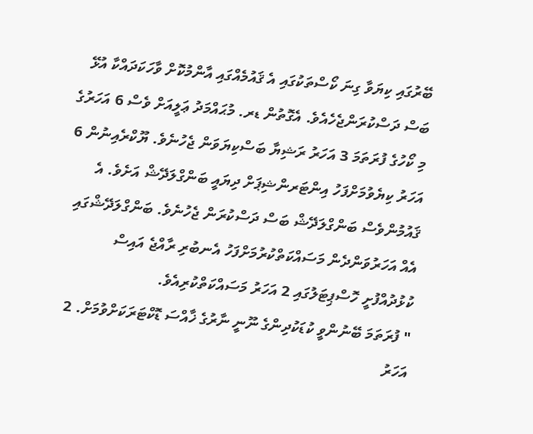ބޭރުގައި ކިޔަވާ ގިނަ ކޯސްތަކުގައި އެ ޤައުމެއްގައި އާންމުކޮށް ވާހަކަދައްކާ އުޅޭ ބަސް ދަސްކުރަންޖެހެއެވެ. އެގޮތުން ޑރ. މުޙައްމަދު ޢަލީއަށް ވެސް 6 އަހަރުގެ މި ކޯހުގެ ފުރަތަމަ 3 އަހަރު ރަޝިޔާ ބަސްކިޔަވަން ޖެހުނެވެ. ޔޫކްރެއިނުން 6 އަހަރު ކިޔެވުމަށްފަހު އިންޓަރންޝިޕަށް ދިޔައީ ބަންގްލަދޭޝް އަށެވެ. އެ ޤައުމުންވެސް ބަންގްލަދޭޝް ބަސް ދަސްކުރަން ޖެހުނެވެ. ބަންގްލަދޭޝްގައި އެއް އަހަރުވަންދެން މަސައްކަތްކުރުމަށްފަހު އެނބުރި ރާއްޖެ އައިސް ކުޅުދުއްފުށީ ހޮސްޕިޓަލުގައި 2 އަހަރު މަސައްކަތްކުރިއެވެ.
" ފުރަތަމަ ބޭނުންވީ ކުޑަކުދިންގެ ނޫނީ ނާރުގެ ޚާއްސަ ޑޮކްޓަރަކަށްވުމަށް. 2 އަހަރު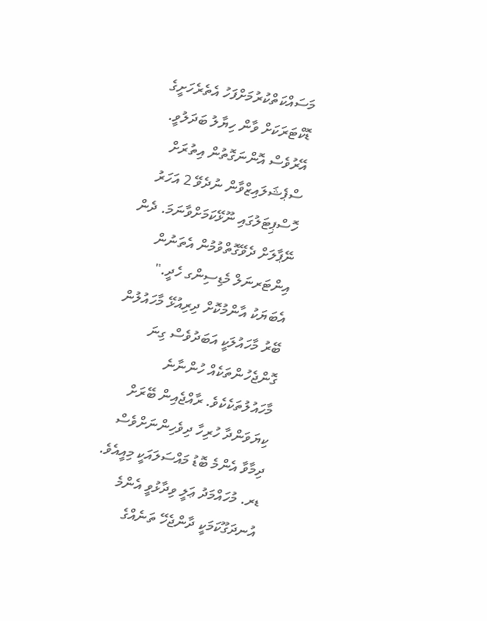މަސައްކަތްކުރުމަށްފަހު އެތެރެހަށީގެ ޑޮކްޓަރަކަށް ވާން ހިޔާލު ބަދަލުވީ. އޭރުވެސް އޮންނަގޮތުން އިތުރަށް ސްޕެޝަލައިޒްވާން ނުދެވޭ 2 އަހަރު ހޮސްޕިޓަލުގައި ނޫޅޭކަމަށްވާނަމަ. ދެން ނޭޕާލަށް ދެވޭގޮތްވުމުން އެތަނުން އިންޓަރނަލް މެޑިސިންގ ހެދީ."
އެބަޔަކު އާންމުކޮށް ދިރިއުޅޭ މާހައުލުން ބޭރު މާހައުލަކީ އަބަދުވެސް ގިނަ ގޮންޖެހުންތަކެއް ހުންނާނެ މާހައުލުތަކެކެވެ. ރާއްޖެއިން ބޭރަށް ކިޔަވަންދާ ހުރިހާ ދިވެހިންނަށްވެސް ދިމާވާ އެންމެ ބޮޑު މައްސަލައަކީ މިއީއެވެ. ޑރ. މުހައްމަދު ޢަލީ ވިދާޅުވީ އެންމެ އުނދަގޫކަމަކީ ދާންޖެހޭ ތަނެއްގެ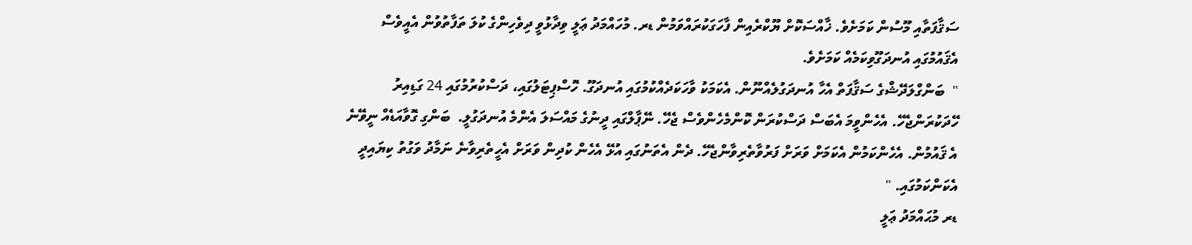ސަޤާފަތާއި މޫސުން ކަމަށެވެ. ޚާއްސަކޮށް ޔޫކްރެއިން ފާހަގަކުރައްވަމުން ޑރ. މުހައްމަދު ޢަލީ ވިދާޅުވީ ދިވެހިންގެ ކުލަ ތަފާތުވުން އެއީވެސް އެޤައުމުގައި އުނދަގޫވިކަމެއް ކަމަށެވެ.
"  ބަންގްލަދޭޝްގެ ސަޤާފަތް އެހާ އުނދަގުލެއްނޫން. އެކަމަކު ވާހަކަދެއްކުމުގައި އުނދަގޫ. ހޮސްޕިޓަލުގައި، ދަސްކުރުމުގައި 24 ގަޑިއިރު ހޭދަކުރަންޖެހޭ. އެހެންވީމަ އެބަސް ދަސްކުރަން ކޮންމެހެންވެސް ޖެހޭ. ނޭޕާލްގައި ދީނުގެ މައްސަލަ އެންމެ އުނދަގުލީ.  ބަންގި ގޮވާއަޑެއް ނީވޭނެ އެ ޤައުމުން. އެހެންކަމުން އެކަމަށް ވަރަށް ފަރުވާތެރިވާންޖެހޭ. ދެން އެތަނުގައި އުޅޭ އެހެން ކުދިން ވަރަށް އެހީތެރިވާނެ ނަމާދު ވަގުތު ކިޔައިދީ އެކަންކަމުގައި. "
ޑރ މުޙައްމަދު ޢަލީ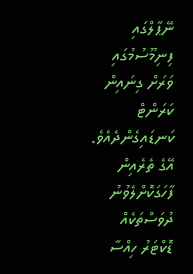ނޭޕާލްގައި ފިނިމޫސުމުގައި ވަރަށް ގިނައިން ކަރަންޓް ކަނޑައިގެންދެއެވެ. އޭގެ ތެރެއިން ފާހަގަކޮށްލެވުނު ދުވަސްތަކެއް ޑޮކްޓަރު ހިއްސާ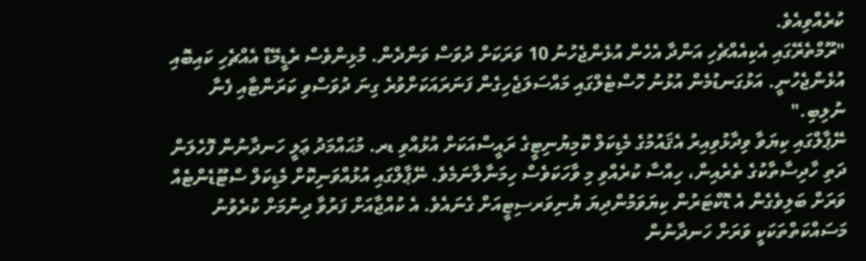ކުރެއްވިއެވެ.
"ރޫމްތެރޭގައި އެކިއެއްޗެހި އަންދާ އެހެން އުޅެންޖެހުނު 10 ވަރަކަށް ދުވަސް ވަންދެން. މުޅިންވެސް ރެޑީމޭޑް އެއްޗެހި ކައިބޮއި އުޅެންޖެހުނީ. އަޅުގަނޑުމެން އުޅުނު ހޮސްޓެލްގައި މައްސަލަޖެހިގެން ފަނަރައަކަށްވުރެ ގިނަ ދުވަސްވި ކަރަންޓާއި ފެނާ ނުލިބި."
ނޭޕާލްގައި ކިޔަވާ ވިދާޅުވިއިރު އެޤައުމުގެ މެޑިކަލް ކޮމިޔުނިޓީގެ ރައީސްއަކަށް އުޅުއްވި ޑރ. މުޙައްމަދު ޢަލީ ހަނދާނުން ފޮހެލަން ދަތި ހާދިސާތާކުގެ ތެރެއިން، ހިއްސާ ކުރެއްވި މި ވާހަކަވެސް ހިމަނާލާނަމެވެ. ނޭޕާލްގައި އުޅުއްވަނިކޮށް މެޑިކަލް ސްޓޫޑެންޓެއް ވަރަށް ބަލިވެގެން އެ ޑޮކްޓަރުން ކިޔަވަމުންދިޔަ ޔުނިވަރސިޓީއަށް ގެނައެވެ. އެ ކުއްޖާއަށް ފަރުވާ ދިނުމަށް ކުރެވުނު މަސައްކަތްތަކަކީ ވަރަށް ހަނދާނުން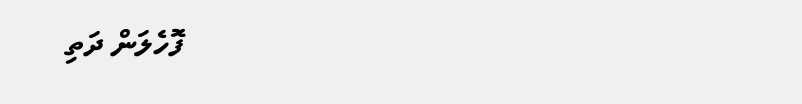ފޮހެލަން ދަތި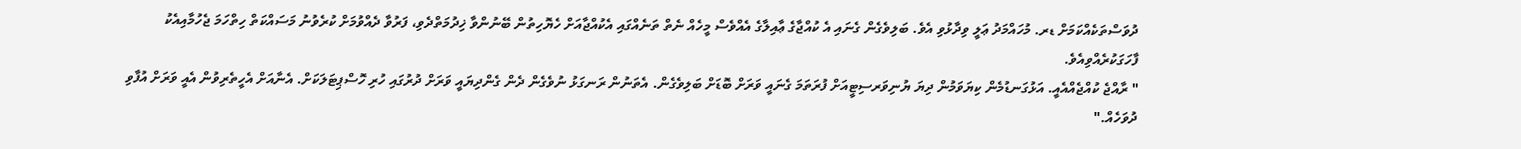ދުވަސްތަކެއްކަމަށް ޑރ. މުހައްމަދު ޢަލީ ވިދާޅުވި އެވެ. ބަލިވެގެން ގެނައި އެ ކުއްޖާގެ ޢާއިލާގެ އެއްވެސް މީހެއް ނެތް ތަނެއްގައި އެކުއްޖާއަށް ހެޔޮހިތުން ބޭނުންވާ ޚިދުމަތްދެވި، ފަރުވާ ދެއްވުމަށް ކުރެވުނު މަސައްކަތް ހިތްހަމަ ޖެހުމާއިއެކު ފާހަގަކުރެއްވިއެވެ.
" ރާއްޖެ ކުއްޖެއްއެއީ. އަޅުގަނޑުމެން ކިޔަވަމުން ދިޔަ ޔުނިވަރސިޓީއަށް ފުރަތަމަ ގެނައީ ވަރަށް ބޮޑަށް ބަލިވެގެން. އެތަނުން ރަނގަޅު ނުވެގެން ދެން ގެންދިޔައީ ވަރަށް ދުރުގައި ހުރި ހޮސްޕިޓަލަކަށް. އެނާއަށް އެހީތެރިވުން އެއީ ވަރަށް އުފާވި ދުވަހެއް."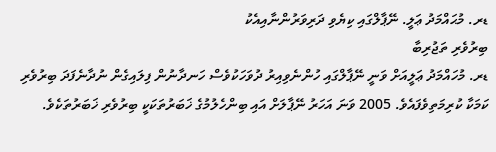ޑރ. މުޙައްމަދު ޢަލީ. ނޭޕާލްގައި ކިޔެވި ދަރިވަރުންނާއިއެކު
ބިރުވެރި ތަޖުރިބާ
ޑރ. މުހައްމަދު ޢަލީއަށް ވަނީ ނޭޕާލްގައި ހުންނެވިއިރު ދުވަހަކުވެސް ހަނދާނުން ފިލައިގެން ނުދާނެފަދަ ބިރުވެރި ކަމަކާ ކުރިމަތިވެފައެވެ. 2005 ވަނަ އަހަރު ނޭޕާލަށް އައި ބިންހެލުމުގެ ޚަބަރުތަކަކީ ބިރުވެރި ޚަބަރުތަކެވެ.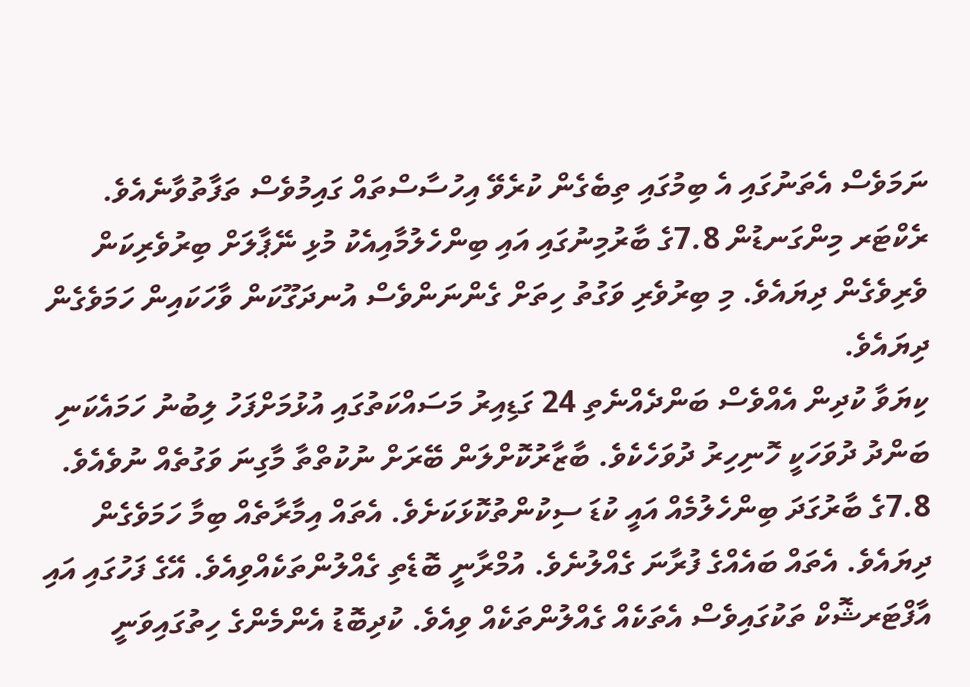ނަމަވެސް އެތަނުގައި އެ ބިމުގައި ތިބެގެން ކުރެވޭ އިހުސާސްތައް ގައިމުވެސް ތަފާތުވާނެއެވެ. ރެކްޓަރ މިންގަނޑުން 7.8ގެ ބާރުމިނުގައި އައި ބިންހެލުމާއިއެކު މުޅި ނޭޕާލަށް ބިރުވެރިކަން ވެރިވެގެން ދިޔައެވެ. މި ބިރުވެރި ވަގުތު ހިތަށް ގެންނަންވެސް އުނދަގޫކަން ވާހަކައިން ހަމަވެގެން ދިޔައެވެ.
ކިޔަވާ ކުދިން އެއްވެސް ބަންދެއްނެތި 24 ގަޑިއިރު މަސައްކަތުގައި އުޅުމަށްފަހު ލިބުނު ހަމައެކަނި ބަންދު ދުވަހަކީ ހޮނިހިރު ދުވަހެކެވެ. ބާޒާރުކޮށްލަން ބޭރަށް ނުކުތްތާ މާގިނަ ވަގުތެއް ނުވެއެވެ. 7.8ގެ ބާރުގަދަ ބިންހެލުމެއް އައީ ކުޑަ ސިކުންތުކޮޅަކަށެވެ. އެތައް އިމާރާތެއް ބިމާ ހަމަވެގެން ދިޔައެވެ. އެތައް ބައެއްގެ ފުރާނަ ގެއްލުނެވެ. އުމްރާނީ ބޮޑެތި ގެއްލުންތަކެއްވިއެވެ. އޭގެ ފަހުގައި އައި އާފްޓަރޝޮކް ތަކުގައިވެސް އެތަކެއް ގެއްލުންތަކެއް ވިއެވެ. ކުދިބޮޑު އެންމެންގެ ހިތުގައިވަނީ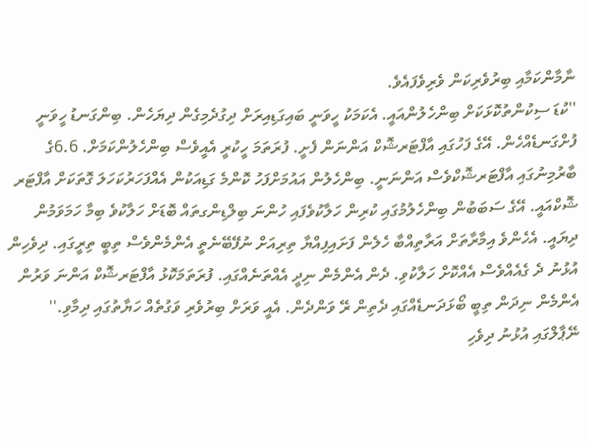ނާމާންކަމާއި ބިރުވެރިކަން ވެރިވެފައެވެ.
''ކުޑަ ސިކުންތުކޮޅަކަށް ބިންހެލުންއައީ. އެކަމަކު ހީވަނީ ބައިގަޑިއިރަށް ދިގުދެމިގެން ދިޔަހެން. ބިންގަނޑު ހީވަނީ ފުށްގަނޑެއްހެން. އޭގެ ފަހުގައި އާފްޓަރޝޮކް އަންނަން ފެށީ. ފުރަތަމަ ހީކުރީ އެއީވެސް ބިންހެލުންކަމަށް. 6.6ގެ ބާރުމިނުގައި އާފްޓަރޝޮކްވެސް އަންނަނީ. ބިންހެލުން އައުމަށްފަހު ކޮންމެ ގަޑިއަކުން އެއްފަހަރުކަހަލަ ގޮތަކަށް އާފްޓަރ ޝޮކްއައީ. އޭގެ ސަބަބުން ބިންހެލުމުގައި ކުރިން ހަލާކުވެފައި ހުންނަ ބިލްޑިންގތައް ބޮޑަށް ހަލާކުވެ ބިމާ ހަމަވަމުން ދިޔައީ. އެހެންވެ އިމާރާތަށް އަރާތިއްބާ ހެލެން ފަށައިފިއްޔާ ތިރިއަށް ނުފޭބޭނެތީ އެންމެންވެސް ތިބީ ތިރީގައި. ދިވެހިން އުޅުނު ދެ ގެއެއްވެސް އެއްކޮށް ހަލާކުވި. ދެން އެންމެން ނިދީ އެއްތަނެއްގައި. ފުރަތަމަކޮޅު އާފްޓަރޝޮކް އަންނަ ވަރުން އެންމެން ނިދަން ތިބީ ބޯޅަދަނޑެއްގައި ދެތިން ރޭ ވަންދެން. އެއީ ވަރަށް ބިރުވެރި ވަގުތެއް ހަޔާތުގައި ދިމާވި.''
ނޭޕާލްގައި އުޅުނު ދިވެހި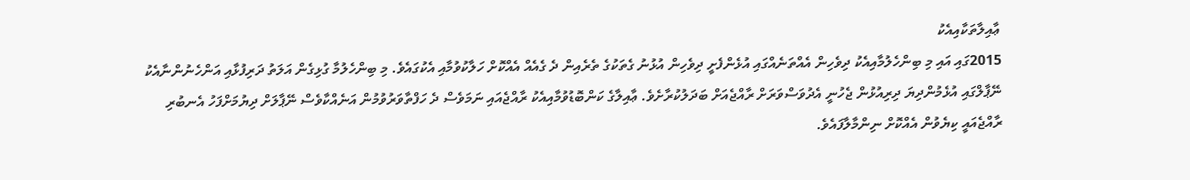ޢާއިލާތަކާއިއެކު
2015ގައި އައި މި ބިންހެލުމާއިއެކު ދިވެހިން އެއްތަނެއްގައި އުޅެންފެށީ ދިވެހިން އުޅުނު ގެތަކުގެ ތެރެއިން ދެ ގެއެއް އެއްކޮށް ހަލާކުވުމާއި އެކުގައެވެ. މި ބިންހެލުމާ ގުޅިގެން އަލަތު ދަރިފުޅާއި އަންހެނުންނާއެކު ނޭޕާލްގައި އުޅެމުންދިޔަ ދިރިއުޅުން ޖެހުނީ އެދުވަސްވަރަށް ރާއްޖެއަށް ބަދަލުކުރާށެވެ. ޢާއިލާގެ ކަންބޮޑުވުމާއިއެކު ރާއްޖެއައި ނަމަވެސް ދެ ހަފްތާވަރުވުމުން އަނެއްކާވެސް ނޭޕާލަށް ދިޔުމަށްފަހު އެނބުރި ރާއްޖެއައީ ކިޔެވުން އެއްކޮށް ނިންމާލާފައެވެ.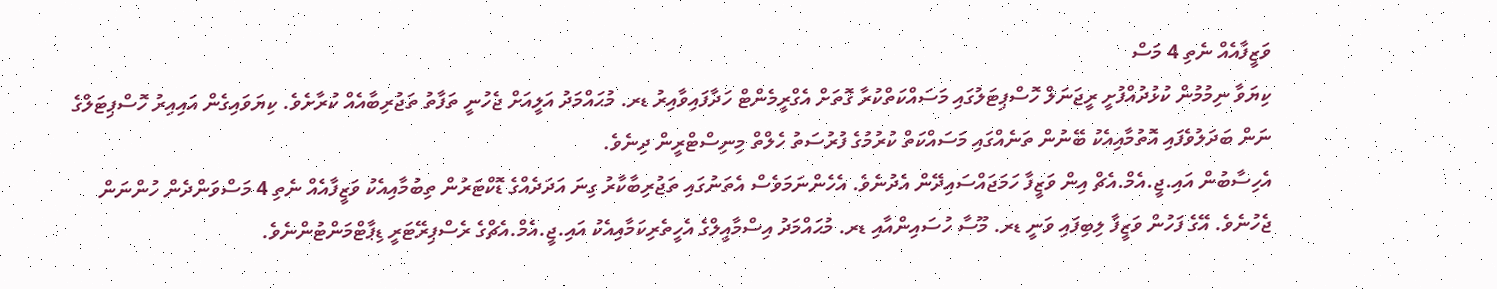ވަޒީފާއެއް ނެތި 4 މަސް
ކިޔަވާ ނިމުމުން ކުޅުދުއްފުށީ ރީޖަނަލް ހޮސްޕިޓަލުގައި މަސައްކަތްކުރާ ގޮތަށް އެގްރީމެންޓް ހަދާފައިވާއިރު ޑރ. މުޙައްމަދު އަލީއަށް ޖެހުނީ ތަފާތު ތަޖުރިބާއެއް ކުރާށެވެ. ކިޔަވައިގެން އައިއިރު ހޮސްޕިޓަލްގެ ނަން ބަދަލުވެފައި އޮތުމާއިއެކު ބޭނުން ތަނެއްގައި މަސައްކަތް ކުރުމުގެ ފުރުސަތު ހެލްތް މިނިސްޓްރީން ދިނެވެ.
އެހިސާބުން އައި.ޖީ.އެމް.އެޗް އިން ވަޒީފާ ހަމަޖައްސައިދޭން އެދުނެވެ. އެހެންނަމަވެސް އެތަނުގައި ތަޖުރިބާކާރު ގިނަ އަދަދެއްގެ ޑޮކްޓަރުން ތިބުމާއިއެކު ވަޒީފާއެއް ނެތި 4 މަސްވަންދެން ހުންނަން ޖެހުނެވެ. އޭގެ ފަހުން ވަޒީފާ ލިބިފައި ވަނީ ޑރ. މޫސާ ހުސައިންއާއި ޑރ. މުޙައްމަދު އިސްމާއީލްގެ އެހީތެރިކަމާއިއެކު އައި.ޖީ.އެމް.އެޗްގެ ރެސްޕިރޭޓަރީ ޑިޕާޓްމަންޓުންނެވެ.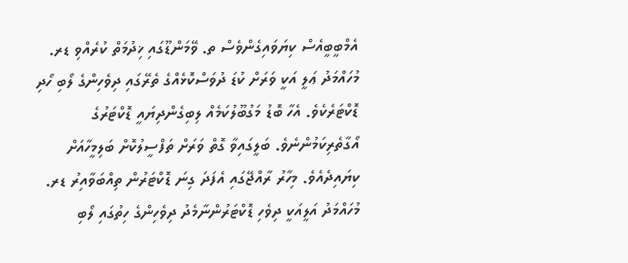އެމްބީބީއެސް ކިޔަވައިގެންވެސް ތ. ވޭމަންޑޫގައި ޚިދުމަތް ކުރެއްވި ޑރ. މުހައްމަދު ޢަލީ އަކީ ވަރަށް ކުޑަ ދުވަސްކޮޅެއްގެ ތެރޭގައި ދިވެހިންގެ ލޯބި ހޯދި ޑޮކްޓަރެކެވެ. އެހާ ބޮޑު މަގުބޫލުކަމެއް ލިބިގެންދިޔައީ ޑޮކްޓަރުގެ އޯގާތެރިކަމުންނެވެ. ބަލީގައިވާ ގޮތް ވަރަށް ތަފްސީލުކޮށް ބަލިމީހާއަށް ކިޔައިދެއެވެ. މިހާރު ރާއްޖޭގައި އެފަދަ ގިނަ ޑޮކްޓަރުން ތިއްބަވާއިރު ޑރ. މުހައްމަދު އަލީއަކީ ދިވެހި ޑޮކްޓަރުންނާމެދު ދިވެހިންގެ ހިތުގައި ލޯބި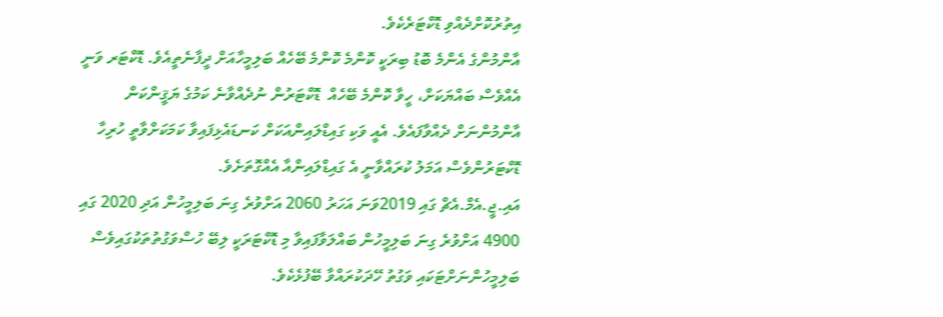އިތުރުކޮށްދެއްވި ޑޮކްޓަރެކެވެ.
އާންމުންގެ އެންމެ ބޮޑު ބިރަކީ ކޮންމެ ކޮންމެ ބޭހެއް ބަލިމީހާއަށް ދީފާނެތީއެވެ. ޑޮކްޓަރ ވަނީ އެއްވެސް ބައްޔަކަށް، ހީވާ ކޮންމެ ބޭހެއް  ޑޮކްޓަރުން ނުދެއްވާނެ ކަމުގެ ޔަޤީންކަން އާންމުންނަށް ދެއްވާފައެވެ. އެއީ ވަކި ގައިޑްލައިންއަކަށް ކަނޑައެޅިފައިވާ ކަމަކަށްވާތީ ހުރިހާ ޑޮކްޓަރުންވެސް އަމަލު ކުރައްވާނީ އެ ގައިޑްލައިންއާ އެއްގޮތަށެވެ.
އައި.ޖީ.އެމް.އެޗް ގައި 2019ވަނަ އަހަރު 2060 އަށްވުރެ ގިނަ ބަލިމީހުން އަދި 2020 ގައި 4900 އަށްވުރެ ގިނަ ބަލިމީހުން ބައްލަވާފައިވާ މި ޑޮކްޓަރަކީ ލިބޭ ހުސްވަގުތުތަކުގައިވެސް ބަލިމީހުންނަށްޓަކައި ވަގުތު ހޭދަކުރައްވާ ބޭފުޅެކެވެ.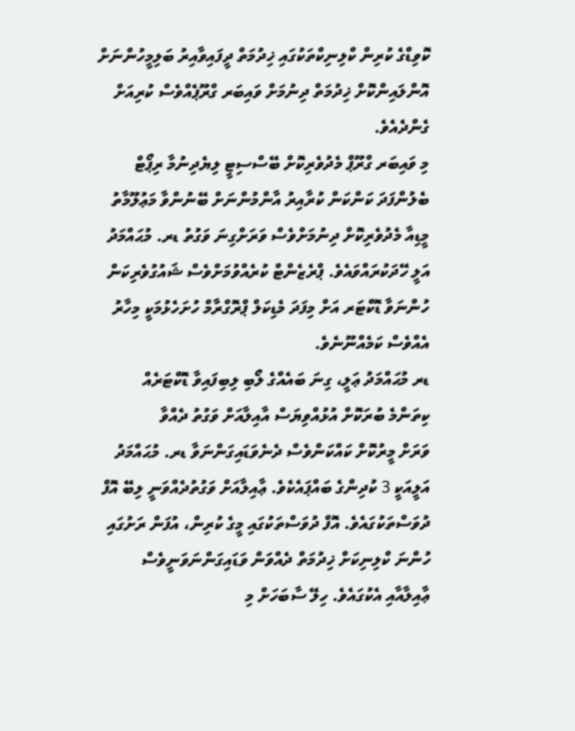ކޮވިޑްގެ ކުރިން ކްލިނިކްތަކުގައި ޚިދުމަތް ދީފައިވާއިރު ބަލިމީހުންނަށް އޮންލައިންކޮށް ޚިދުމަތް ދިނުމަށް ވައިބަރ ގްރޫޕެއްވެސް ކުރިއަށް ގެންދެއެވެ.
މި ވައިބަރ ގްރޫޕް މެދުވެރިކޮށް ބޭސްސިޓީ ލިޔެދިނުމާ ރިޕޯޓް ބެލުންފަދަ ކަންކަން ކުރާއިރު އާންމުންނަށް ބޭނުންވާ މަޢުލޫމާތު މީޑިއާ މެދުވެރިކޮށް ދިނުމަށްވެސް ވަރަށްގިނަ ވަގުތު ޑރ. މުޙައްމަދު އަލީ ހޭދަކުރައްވައެވެ. ޕްރެޒެންޓް ކުރެއްވުމަށްވެސް ޝައުގުވެރިކަން ހުންނަވާ ޑޮކްޓަރ އަށް މިފަދަ މެޑިކަލް ޕްރޮގްރާމް ހުށަހެޅުމަކީ މިހާރު އެއްވެސް ކަމެއްނޫނެވެ.
ޑރ މުޙައްމަދު ޢަލީ، ގިނަ ބައެއްގެ ލޯބި ލިބިފައިވާ ޑޮކްޓަރެއް
ކިތަންމެ ބުރަކޮށް އުޅުއްވިޔަސް އާއިލާއަށް ވަގުތު ދެއްވާ
ވަރަށް މީރުކޮށް ކައްކަންވެސް ދެނެވަޑައިގަންނަވާ ޑރ. މުޙައްމަދު އަލީއަކީ 3 ކުދިންގެ ބައްޕައެކެވެ. ޢާއިލާއަށް ވަގުތުދެއްވަނީ ލިބޭ އޮފް ދުވަސްތަކުގައެވެ. އޮފް ދުވަސްތަކުގައި މީގެ ކުރިން، އުފަން ރަށުގައި ހުންނަ ކްލިނިކަށް ޚިދުމަތް ދެއްވަން ވަޑައިގަންނަވަނީވެސް ޢާއިލާއާއި އެކުގައެވެ. ހިލޭ ސާބަހަށް މި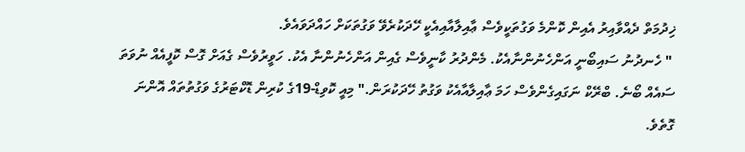ޚިދުމަތް ދެއްވާއިރު އެއިން ކޮންމެ ވަގުތަކީވެސް ޢާއިލާއާއިއެކީ ހޭދަކުރެވޭ ވަގުތަކަށް ހައްދަވައެވެ.
 " ހެނދުނު ސައިބޯނީ އަންހެނުންނާއެކު. މެންދުރު ކާނީވެސް ގެއިން އަންހެނުންނާ އެކު. ހަވީރުވެސް ގެއަށް ގޮސް ކޮފީއެއް ނުވަތަ ސައެއް ބޯނެ. ބްރޭކް ނަގައިގެންވެސް ހަމަ ޢާއިލާއާއެކު ވަގުތު ހޭދަކުރަން." މިއީ ކޮވިޑް-19ގެ ކުރިން ޑޮކްޓަރުގެ ވަގުތުތައް އޮންނަ ގޮތެވެ.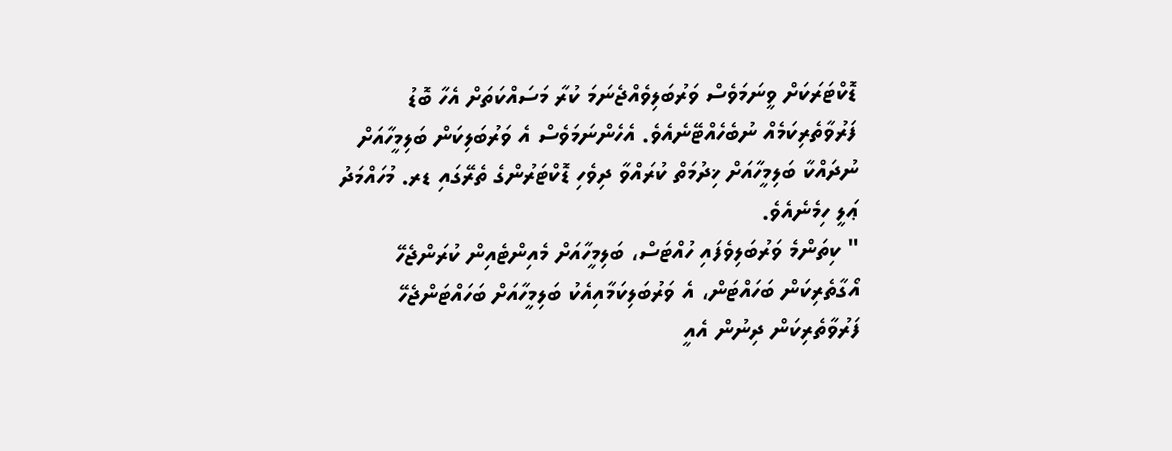ޑޮކްޓަރަކަށް ވީނަމަވެސް ވަރުބަލިވެއްޖެނަމަ ކުރާ މަސައްކަތަށް އެހާ ބޮޑު ފަރުވާތެރިކަމެއް ނުބެހެއްޓޭނެއެވެ. އެހެންނަމަވެސް އެ ވަރުބަލިކަން ބަލިމީހާއަށް ނުދައްކާ ބަލިމީހާއަށް ޚިދުމަތް ކުރައްވާ ދިވެހި ޑޮކްޓަރުންގެ ތެރޭގައި ޑރ. މުހައްމަދު ޢަލީ ހިމެނެއެވެ.
" ކިތަންމެ ވަރުބަލިވެފައި ހުއްޓަސް، ބަލިމީހާއަށް މެއިންޓެއިން ކުރަންޖެހޭ އޯގާތެރިކަން ބަހައްޓަން، އެ ވަރުބަލިކަމާއިއެކު ބަލިމީހާއަށް ބަހައްޓަންޖެހޭ ފަރުވާތެރިކަން ދިނުން އެއީ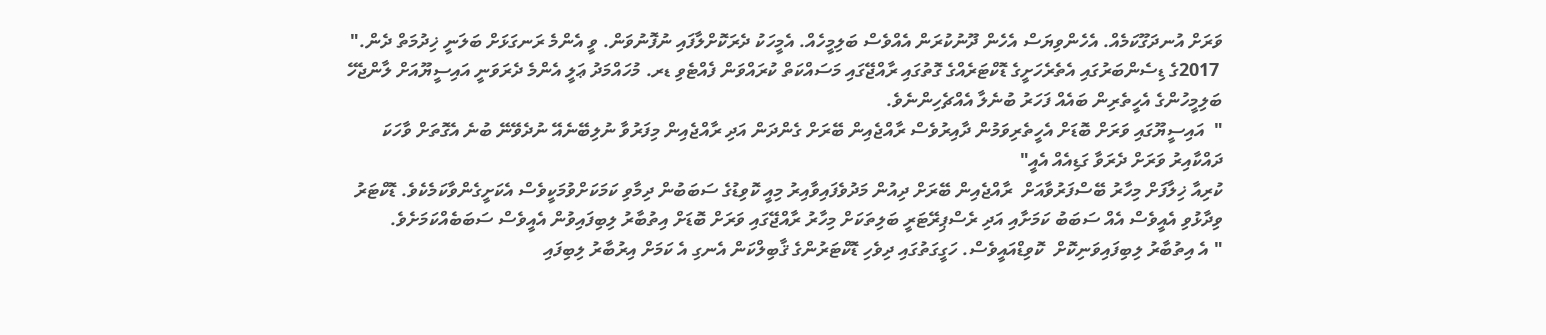ވަރަށް އުނދަގޫކަމެއް. އެހެންވިޔަސް އެހެން ދޫނުކުރަން އެއްވެސް ބަލިމީހެއް. އެމީހަކު ދެރަކޮށްލާފައި ނުފޮނުވަން. ވީ އެންމެ ރަނގަޅަށް ބަލަނީ ޚިދުމަތް ދެން."
 2017ގެ ޑިސެންބަރުގައި އެތެރެހަށީގެ ޑޮކްޓަރެއްގެ ގޮތުގައި ރާއްޖޭގައި މަސައްކަތް ކުރައްވަން ފެއްޓެވި ޑރ. މުހައްމަދު ޢަލީ އެންމެ ދެރަވަނީ އައިސީޔޫއަށް ލާންޖެހޭ ބަލިމީހުންގެ އެހީތެރިން ބައެއް ފަހަރު ބުނެލާ އެއްޗެހިންނެވެ.
"  އައިސީޔޫގައި ވަރަށް ބޮޑަށް އެހީތެރިވަމުން ދާއިރުވެސް ރާއްޖެއިން ބޭރަށް ގެންދަން އަދި ރާއްޖެއިން މިފަރުވާ ނުލިބޭނެއޭ ނުދެވޭނޭ ބުނެ އެގޮތަށް ވާހަކަ ދައްކާއިރު ވަރަށް ދެރަވާ ގަޑިއެއް އެއީ"
ކުރިއާ ޚިލާފަށް މިހާރު ބޭސްފަރުވާއަށް  ރާއްޖެއިން ބޭރަށް ދިއުން މަދުވެފައިވާއިރު މިއީ ކޮވިޑުގެ ސަބަބުން ދިމާވި ކަމަކަށްވުމަކީވެސް އެކަށީގެންވާކަމެކެވެ. ޑޮކްޓަރު ވިދާޅުވި އެއީވެސް އެއް ސަބަބު ކަމަށާއި އަދި ރެސްޕިރޭޓަރީ ބަލިތަކަށް މިހާރު ރާއްޖޭގައި ވަރަށް ބޮޑަށް އިތުބާރު ލިބިފައިވުން އެއީވެސް ސަބަބެއްކަމަށެވެ.
" އެ އިތުބާރު ލިބިފައިވަނިކޮށް  ކޮވިޑްއައީވެސް. ހަގީގަތުގައި ދިވެހި ޑޮކްޓަރުންގެ ޤާބިލްކަން އެނގި އެ ކަމަށް އިރުބާރު ލިބިފައި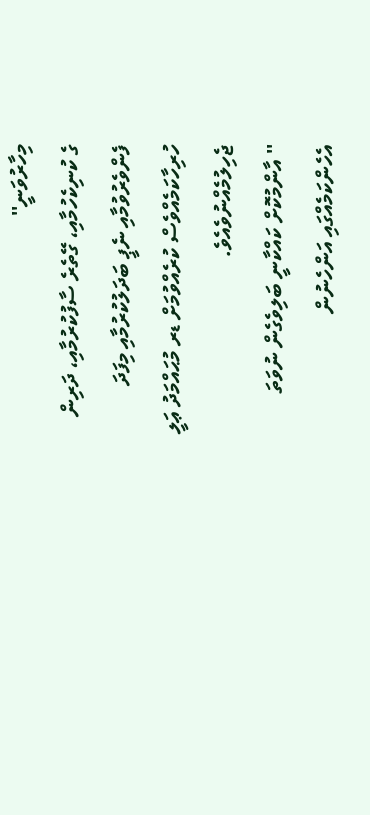މިހާރުވަނީ''
ގެ ކުނިކެހުމާއި، ގޭތެރެ ސާފުކުރުމާއި، ދަރިން ފެންވެރުވުމާއި ނެޕީ ބަދަލުކުރުމާއި މިފަދަ ހުރިހާކަމެއްވެސް ކުރެއްވުމަށް ޑރ މުޙައްމަދު ޢަލީ ޖެހިލުމެއްނުވެއެވެ.
'' އާންމުކޮށް ކައްކާނީ ބަލިވެގެން ނުވަތަ އެހެންކަމެއްގައި އަންހެނުން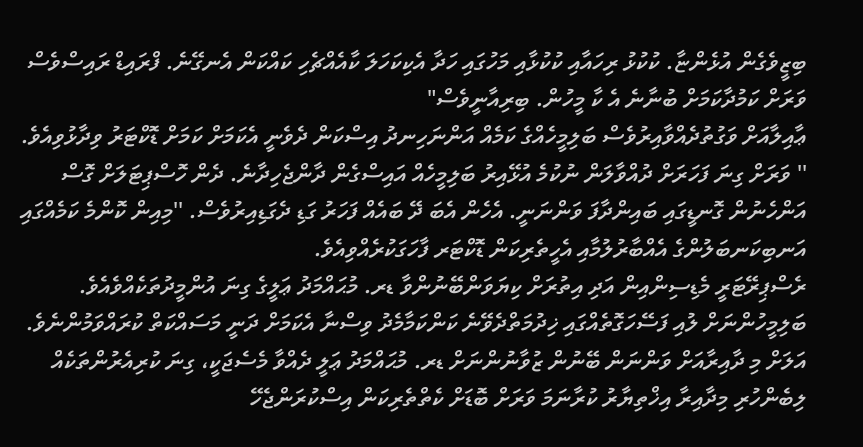ބިޒީވެގެން އުޅެންޏާ. ކުކުޅު ރިހައާއި ކުކުޅާއި މަހުގައި ހަދާ އެކިކަހަލަ ކާއެއްޗެހި ކައްކަން އެނގޭނެ. ފްރައިޑް ރައިސްވެސް ވަރަށް ކަމުދާކަމަށް ބުނާނެ އެ ކާ މީހުން. ބިރިއާނީވެސް"
ޢާއިލާއަށް ވަގުތުދެއްވާއިރުވެސް ބަލިމީހެއްގެ ކަމެއް އަންނަހިނދު އިސްކަން ދެވެނީ އެކަމަށް ކަމަށް ޑޮކްޓަރު ވިދާޅުވިއެވެ.
'' ވަރަށް ގިނަ ފަހަރަށް ދުއްވާލަން ނުކުމެ އުޅޭއިރު ބަލިމީހެއް އައިސްގެން ދާންޖެހިދާނެ. ދެން ހޮސްޕިޓަލަށް ގޮސް އަންހެނުން ގޮނޑީގައި ބައިންދާފަ ވަންނަނީ. އެހެން އެބަ ދޭ ބައެއް ފަހަރު ގަޑި ދެގަޑިއިރުވެސް. ''މިއިން ކޮންމެ ކަމެއްގައި އަނބިކަނބަލުންގެ އެއްބާރުލުމާއި އެހީތެރިކަން ޑޮކްޓަރ ފާހަގަކުރެއްވިއެވެ.
ރެސްޕިރޭޓަރީ މެޑިސިންއިން އަދި އިތުރަށް ކިޔަވަންބޭނުންވާ ޑރ. މުޙައްމަދު ޢަލީގެ ގިނަ އުންމީދުތަކެއްވެއެވެ. ބަލިމީހުންނަށް ލުއި ފަސޭހަގޮތެއްގައި ޚިދުމަތްދެވޭނެ ކަންކަމާމެދު ވިސްނާ އެކަމަށް ދަނީ މަސައްކަތް ކުރައްވަމުންނެވެ.
އަލަށް މި ދާއިރާއަށް ވަންނަން ބޭނުން ޒުވާނުންނަށް ޑރ. މުޙައްމަދު ޢަލީ ދެއްވާ މެސެޖަކީ، ގިނަ ކުރިއެރުންތަކެއް ލިބެންހުރި މިދާއިރާ އިޚްތިޔާރު ކުރާނަމަ ވަރަށް ބޮޑަށް ކެތްތެރިކަން އިސްކުރަންޖެހޭ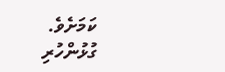ކަމަށެވެ.
ގުޅުންހުރި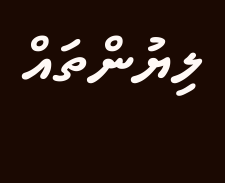ލިޔުންތައް